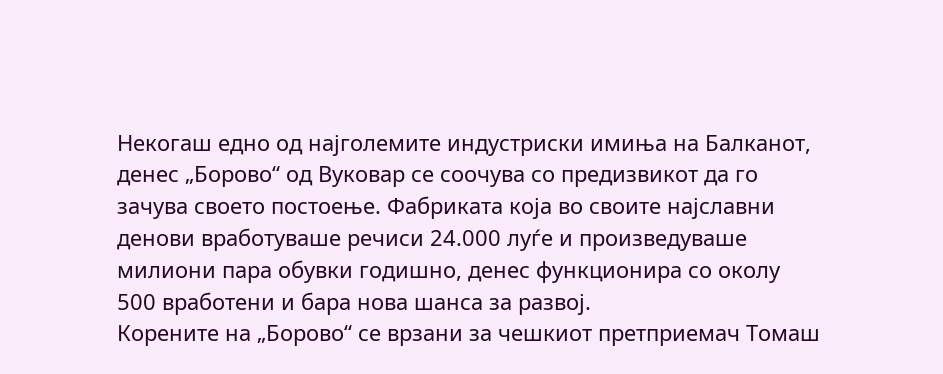Некогаш едно од најголемите индустриски имиња на Балканот, денес „Борово“ од Вуковар се соочува со предизвикот да го зачува своето постоење. Фабриката која во своите најславни денови вработуваше речиси 24.000 луѓе и произведуваше милиони пара обувки годишно, денес функционира со околу 500 вработени и бара нова шанса за развој.
Корените на „Борово“ се врзани за чешкиот претприемач Томаш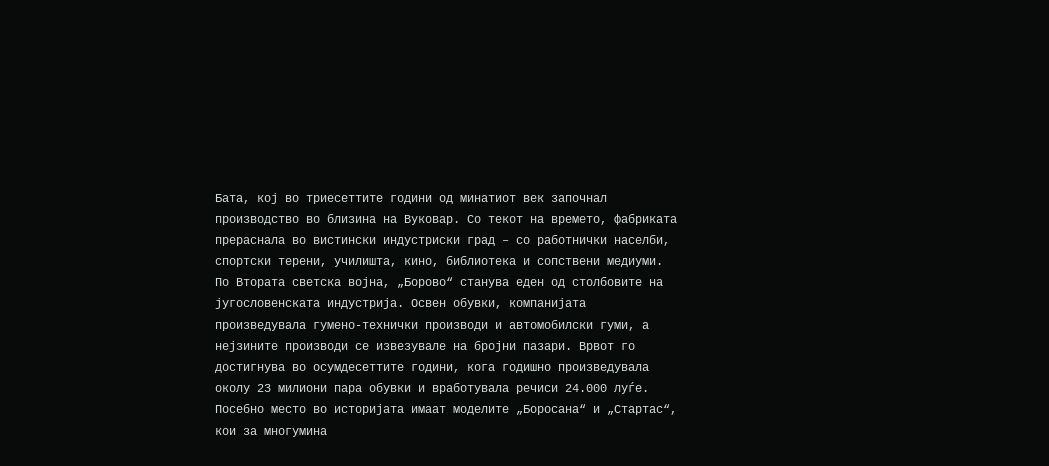Бата, кој во триесеттите години од минатиот век започнал производство во близина на Вуковар. Со текот на времето, фабриката прераснала во вистински индустриски град – со работнички населби, спортски терени, училишта, кино, библиотека и сопствени медиуми.
По Втората светска војна, „Борово“ станува еден од столбовите на југословенската индустрија. Освен обувки, компанијата произведувала гумено-технички производи и автомобилски гуми, а нејзините производи се извезувале на бројни пазари. Врвот го достигнува во осумдесеттите години, кога годишно произведувала околу 23 милиони пара обувки и вработувала речиси 24.000 луѓе.
Посебно место во историјата имаат моделите „Боросана“ и „Стартас“, кои за многумина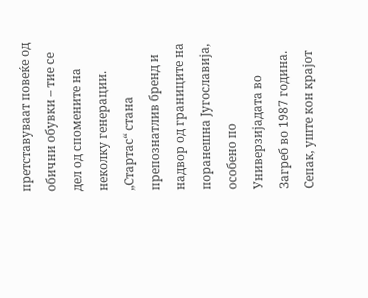претставуваат повеќе од обични обувки – тие се дел од спомените на неколку генерации. „Стартас“ стана препознатлив бренд и надвор од границите на поранешна Југославија, особено по Универзијадата во Загреб во 1987 година.
Сепак, уште кон крајот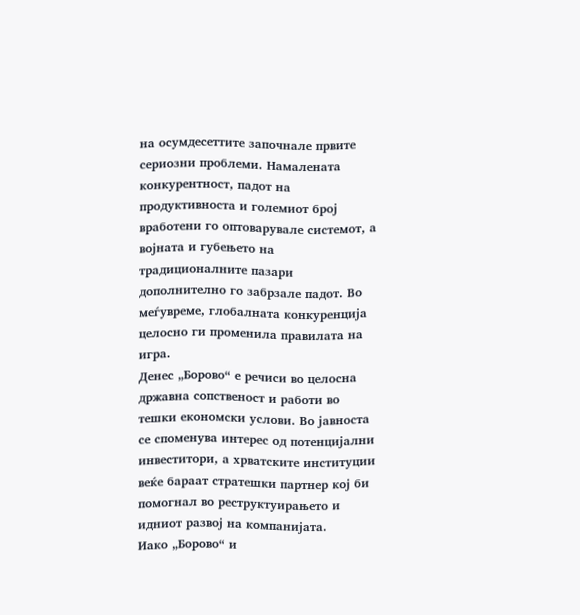на осумдесеттите започнале првите сериозни проблеми. Намалената конкурентност, падот на продуктивноста и големиот број вработени го оптоварувале системот, а војната и губењето на традиционалните пазари дополнително го забрзале падот. Во меѓувреме, глобалната конкуренција целосно ги променила правилата на игра.
Денес „Борово“ е речиси во целосна државна сопственост и работи во тешки економски услови. Во јавноста се споменува интерес од потенцијални инвеститори, а хрватските институции веќе бараат стратешки партнер кој би помогнал во реструктуирањето и идниот развој на компанијата.
Иако „Борово“ и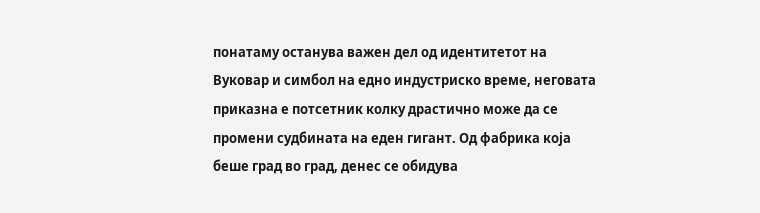понатаму останува важен дел од идентитетот на Вуковар и симбол на едно индустриско време, неговата приказна е потсетник колку драстично може да се промени судбината на еден гигант. Од фабрика која беше град во град, денес се обидува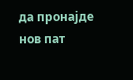да пронајде нов пат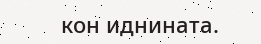кон иднината.